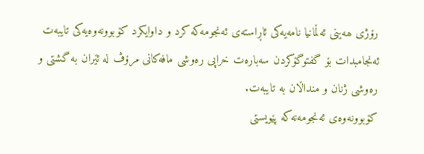رۆژی ھەینی ئەڵمانیا نامەیەکی ئاڕاستەی ئەنجومەکە کرد و داوایکرد کۆبوونەوەیەکی تایبەت ئەنجامبدات بۆ گفتوگۆکردن سەبارەت خراپی رەوشی مافەکانی مرۆڤ لە ئێران بە گشتی و رەوشی ژنان و منداڵان بە تایبەت.
کۆبوونەوەی ئەنجومەنەکە پێویستی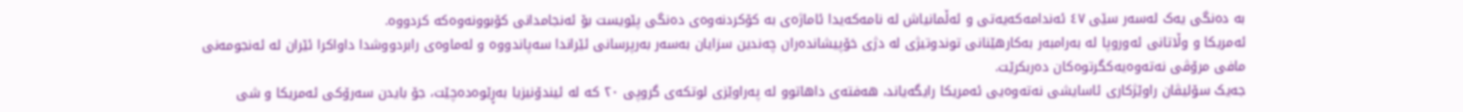بە دەنگی یەک لەسەر سێی ٤٧ ئەندامەکەیەتی و ئەڵمانیاش لە نامەکەیدا ئاماژەی بە کۆکردنەوەی دەنگی پێویست بۆ ئەنجامدانی کۆبوونەوەکە کردووە.
ئەمریکا و وڵاتانی ئەوروپا لە بەرامبەر بەکارھێنانی توندوتیژی لە دژی خۆپیشاندەران چەندین سزایان بەسەر بەرپرسانی ئێراندا سەپاندووە و لەماوەی رابردووشدا داواکرا ئێران لە ئەنجومەنی مافی مرۆڤی نەتەوەیەکگرتوەکان دەربکرێت.
جەیک سۆلیڤان راوێژکاری ئاسایشی نەتەوەیی ئەمریکا رایگەیاند، ھەفتەی داھاتوو لە پەراوێزی لوتکەی گروپی ٢٠ کە لە ئیندۆنیزیا بەڕێوەدەچێت، جۆ بایدن سەرۆکی ئەمریکا و شی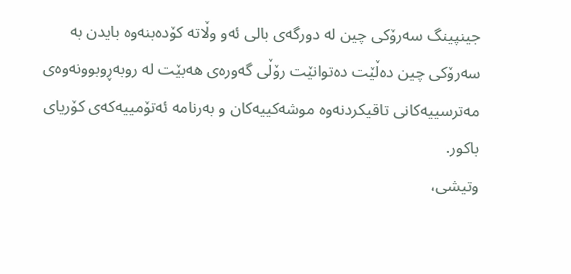جینپینگ سەرۆکی چین لە دورگەی بالی ئەو وڵاتە کۆدەبنەوە بایدن بە سەرۆکی چین دەڵێت دەتوانێت رۆڵی گەورەی ھەبێت لە روبەڕوبوونەوەی مەترسییەکانی تاقیکردنەوە موشەکییەکان و بەرنامە ئەتۆمییەکەی کۆریای باکور.
وتیشی،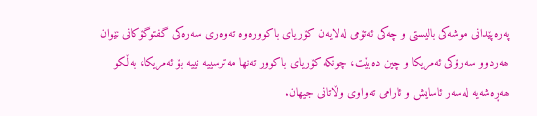پەرەپێدانی موشەکی بالیستی و چەکی ئەتۆمی لەلایەن کۆریای باکوورەوە تەوەری سەرەکی گفتوگۆکانی نێوان ھەردوو سەرۆکی ئەمریکا و چین دەبێت، چونکە کۆریای باکوور تەنھا مەترسییە نییە بۆ ئەمریکا، بەڵکو ھەڕەشەیە لەسەر ئاسایش و ئارامی تەواوی وڵاتانی جیھان.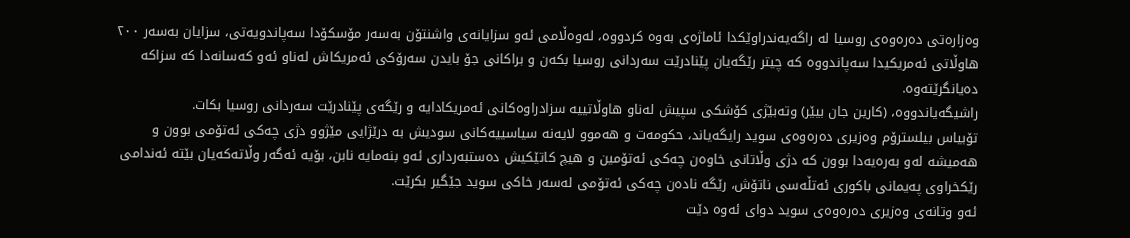وەزارەتی دەرەوەی روسیا لە راگەیەندراوێکدا ئاماژەی بەوە کردووە، لەوەڵامی ئەو سزایانەی واشنتۆن بەسەر مۆسکۆدا سەپاندویەتی، سزایان بەسەر ٢٠٠ ھاوڵاتی ئەمریکیدا سەپاندووە کە چیتر رێگەیان پێنادرێت سەردانی روسیا بکەن و براکانی جۆ بایدن سەرۆکی ئەمریکاش لەناو ئەو کەسانەدا کە سزاکە دەیانگرێتەوە.
راشیگەیاندووە، (کارین جان بیێر) وتەبێژی کۆشکی سپیش لەناو ھاوڵاتییە سزادراوەکانی ئەمریکادایە و رێگەی پێنادرێت سەردانی روسیا بکات.
تۆبیاس بیلسترۆم وەزیری دەرەوەی سوید رایگەیاند، حکومەت و ھەموو لایەنە سیاسییەکانی سودیش بە درێژایی مێژوو دژی چەکی ئەتۆمی بوون و ھەمیشە لەو بەرەیەدا بوون کە دژی وڵاتانی خاوەن چەکی ئەتۆمین و ھیچ کاتێکیش دەستبەرداری ئەو بنەمایە نابن، بۆیە ئەگەر وڵاتەکەیان بێتە ئەندامی رێکخراوی پەیمانی باکوری ئەتڵەسی ناتۆش، رێگە نادەن چەکی ئەتۆمی لەسەر خاکی سوید جێگیر بکرێت.
ئەو وتانەی وەزیری دەرەوەی سوید دوای ئەوە دێت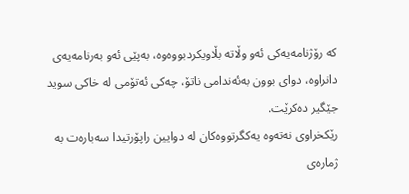کە رۆژنامەیەکی ئەو وڵاتە بڵاویکردبووەوە، بەپێی ئەو بەرنامەیەی دانراوە، دوای بوون بەئەندامی ناتۆ، چەکی ئەتۆمی لە خاکی سوید جێگیر دەکرێت.
رێکخراوی نەتەوە یەکگرتووەکان لە دوایین راپۆرتیدا سەبارەت بە ژمارەی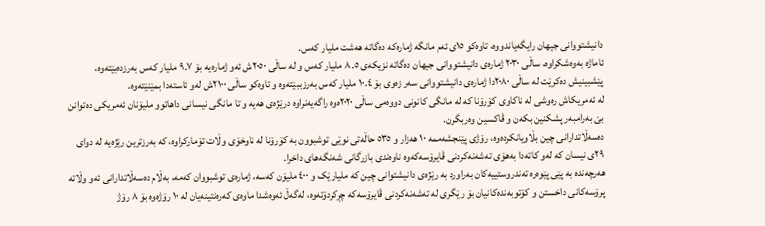دانیشتووانی جیھان رایگەیاندووە، تاوەکو ١٥ی ئەم مانگە ژمارەکە دەگاتە ھەشت ملیار کەس.
ئاماژە بەوەشکراوە، ساڵی ٢٠٣٠ ژمارەی دانیشتووانی جیھان دەگاتە نزیکەی ٨.٥ ملیار کەس و لە ساڵی ٢٠٥٠ش ئەو ژمارەیە بۆ ٩.٧ ملیار کەس بەرزدەبێتەوە، پێشبینیش دەکرێت لە ساڵی ٢٠٨٠دا ژمارەی دانیشتووانی سەر زەوی بۆ ١٠.٤ ملیار کەس بەرزببێتەوە و تاوەکو ساڵی ٢١٠٠ش لەو ئاستەدا بمێنێتەوە.
لە ئەمریکاش رەوشی لە ناکاوی کۆرۆنا کە لە مانگی کانونی دووەمی ساڵی ٢٠٢٠ەوە راگەیەنراوە درێژەی ھەیە و تا مانگی نیسانی داھاتوو ملیۆنان ئەمریکی دەتوانن بێ بەرامبەر پشکنین بکەن و ڤاکسین وەربگرن.
دەسەڵاتدارانی چین بڵاویانکردەوە، رۆژی پێنجشەممە ١٠ ھەزار و ٥٣٥ حاڵەتی نوێی توشبوون بە کۆرۆنا لە ناوخۆی وڵات تۆمارکراوە، کە بەرزترین رێژەیە لە دوای ٢٩ی نیسان کە لەو کاتەدا بەھۆی تەشەنەکردنی ڤایرۆسەکەوە ناوەندی بازرگانی شەنگەھای داخرا.
ھەرچەندە بە پێی پێوەرە تەندروستییەکان بەراورد بە رێژەی دانیشتوانی چین کە ملیارێک و ٤٠٠ ملیۆن کەسە، ژمارەی توشبووان کەمە، بەڵام دەسەڵاتدارانی ئەو وڵاتە پرۆسەکانی داخستن و کۆتوبەندەکانیان بۆ رێگری لە تەشەنەکردنی ڤایرۆسەکە چڕکردۆتەوە، لەگەڵ ئەوەشدا ماوەی کەرەنتینەیان لە ١٠ رۆژەوە بۆ ٨ رۆژ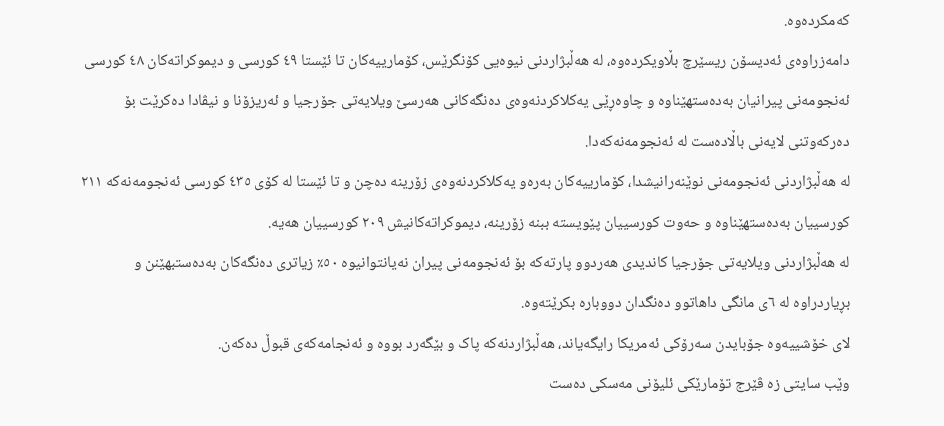کەمکردەوە.
دامەزراوەی ئەدیسۆن ریسێرچ بڵاویکردەوە، لە ھەڵبژاردنی نیوەیی کۆنگرێس، کۆمارییەکان تا ئێستا ٤٩ کورسی و دیموکراتەکان ٤٨ کورسی ئەنجومەنی پیرانیان بەدەستھێناوە و چاوەڕێی یەکلاکردنەوەی دەنگەکانی ھەرسێ ویلایەتی جۆرجیا و ئەریزۆنا و نیڤادا دەکرێت بۆ دەرکەوتنی لایەنی باڵادەست لە ئەنجومەنەکەدا.
لە ھەڵبژاردنی ئەنجومەنی نوێنەرانیشدا، کۆمارییەکان بەرەو یەکلاکردنەوەی زۆرینە دەچن و تا ئێستا لە کۆی ٤٣٥ کورسی ئەنجومەنەکە ٢١١ کورسییان بەدەستھێناوە و حەوت کورسییان پێویستە ببنە زۆرینە، دیموکراتەکانیش ٢٠٩ کورسییان ھەیە.
لە ھەڵبژاردنی ویلایەتی جۆرجیا کاندیدی ھەردوو پارتەکە بۆ ئەنجومەنی پیران نەیانتوانیوە ٥٠٪ زیاتری دەنگەکان بەدەستبھێنن و بڕیاردراوە لە ٦ی مانگی داھاتوو دەنگدان دووبارە بکرێتەوە.
لای خۆشییەوە جۆبایدن سەرۆکی ئەمریکا رایگەیاند، ھەڵبژاردنەکە پاک و بێگەرد بووە و ئەنجامەکەی قبوڵ دەکەن.
وێب سایتی زە ڤێرج تۆمارێکی ئلیۆنی مەسکی دەست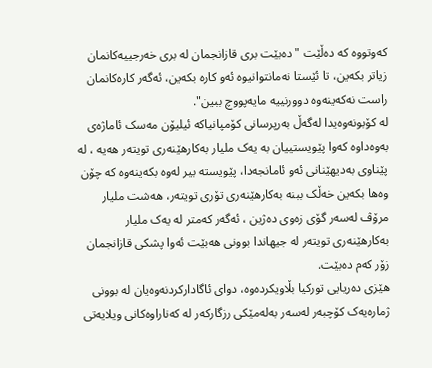کەوتووە کە دەڵێت "دەبێت بری قازانجمان لە بری خەرجییەکانمان زیاتر بکەین، تا ئێستا نەمانتوانیوە ئەو کارە بکەین، ئەگەر کارەکانمان راست نەکەینەوە دوورنییە مایەپووچ ببین".
لە کۆبونەوەیدا لەگەڵ بەرپرسانی کۆمپانیاکە ئیلیۆن مەسک ئاماژەی بەوەداوە کەوا پێویستییان بە یەک ملیار بەکارھێنەری تویتەر ھەیە ، لە پێناوی بەدیھێنانی ئەو ئامانجەدا، پێویستە بیر لەوە بکەینەوە کە چۆن وەھا بکەین خەڵک ببنە بەکارھێنەری تۆری تویتەر، ھەشت ملیار مرۆڤ لەسەر گۆی زەوی دەژین ، ئەگەر کەمتر لە یەک ملیار بەکارھێنەری تویتەر لە جیھاندا بوونی ھەبێت ئەوا پشکی قازانجمان زۆر کەم دەبێت.
ھێزی دەریایی تورکیا بڵاویکردەوە، دوای ئاگادارکردنەوەیان لە بوونی ژمارەیەک کۆچبەر لەسەر بەلەمێکی رزگارکەر لە کەناراوەکانی ویلایەتی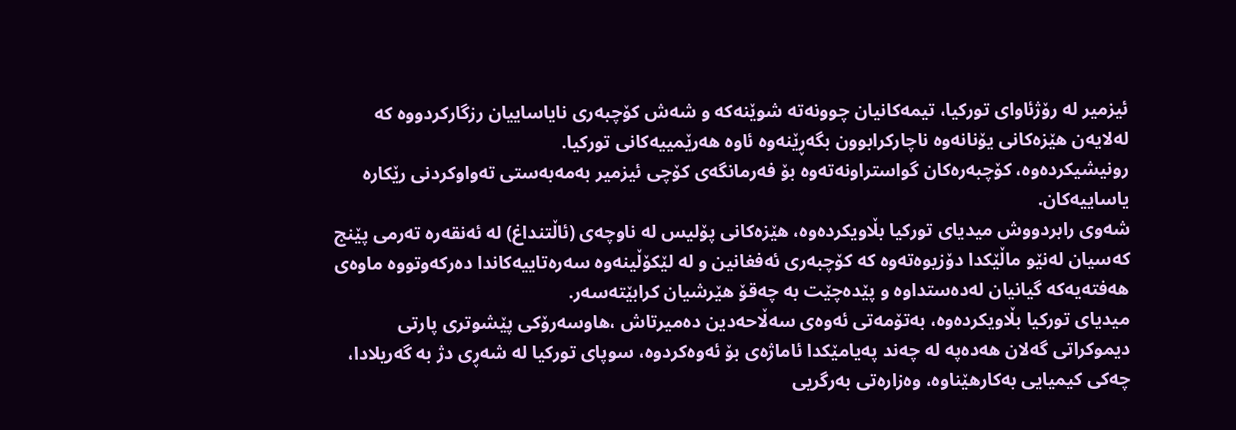ئیزمیر لە رۆژئاوای تورکیا، تیمەکانیان چوونەتە شوێنەکە و شەش کۆچبەری نایاساییان رزگارکردووە کە لەلایەن ھێزەکانی یۆنانەوە ناچارکرابوون بگەڕێنەوە ئاوە ھەرێمییەکانی تورکیا.
رونیشیکردەوە، کۆچبەرەکان گواستراونەتەوە بۆ فەرمانگەی کۆچی ئیزمیر بەمەبەستی تەواوکردنی رێکارە یاساییەکان.
شەوی رابردووش میدیای تورکیا بڵاویکردەوە، ھێزەکانی پۆلیس لە ناوچەی (ئاڵتنداغ) لە ئەنقەرە تەرمی پێنج کەسیان لەنێو ماڵێکدا دۆزیوەتەوە کە کۆچبەری ئەفغانین و لە لێکۆڵینەوە سەرەتاییەکاندا دەرکەوتووە ماوەی ھەفتەیەکە گیانیان لەدەستداوە و پێدەچێت بە چەقۆ ھێرشیان کرابێتەسەر.
میدیای تورکیا بڵاویکردەوە، بەتۆمەتی ئەوەی سەڵاحەدین دەمیرتاش ،ھاوسەرۆکی پێشوتری پارتی دیموکراتی گەلان ھەدەپە لە چەند پەیامێکدا ئاماژەی بۆ ئەوەکردوە، سوپای تورکیا لە شەڕی دژ بە گەریلادا، چەکی کیمیایی بەکارھێناوە، وەزارەتی بەرگریی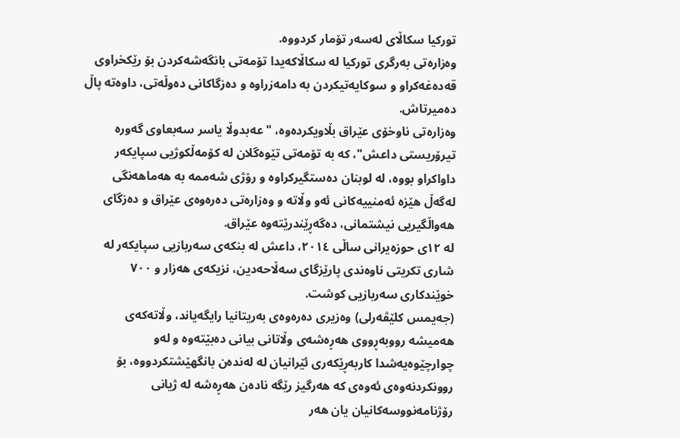تورکیا سکاڵای لەسەر تۆمار کردووە.
وەزارەتی بەرگری تورکیا لە سکاڵاکەیدا تۆمەتی بانگەشەکردن بۆ رێکخراوی قەدەغەکراو و سوکایەتیکردن بە دامەزراوە و دەزگاکانی دەوڵەتی، داوەتە پاڵ دەمیرتاش.
وەزارەتی ناوخۆی عێراق بڵاویکردەوە، "عەبدوڵا یاسر سەبعاوی گەورە تیرۆریستی داعش"، کە بە تۆمەتی تێوەگلان لە کۆمەڵکوژیی سپایکەر داواکراو بووە، لە لوبنان دەستگیرکراوە و رۆژی شەممە بە ھەماھەنگی لەگەڵ ھێزە ئەمنییەکانی ئەو وڵاتە و وەزارەتی دەرەوەی عێراق و دەزگای ھەواڵگیریی نیشتمانی، دەگەڕێندرێتەوە عێراق.
لە ١٢ی حوزەیرانی ساڵی ٢٠١٤، داعش لە بنکەی سەربازیی سپایکەر لە شاری تکریتی ناوەندی پارێزگای سەڵاحەدین، نزیکەی ھەزار و ٧٠٠ خوێندکاری سەربازیی کوشت.
(جەیمس کلێڤەرلی) وەزیری دەرەوەی بەریتانیا رایگەیاند، وڵاتەکەی ھەمیشە رووبەڕووی ھەڕەشەی وڵاتانی بیانی دەبێتەوە و لەو چوارچێوەیەشدا کاربەڕێکەری ئێرانیان لە لەندەن بانگھێشتکردووە، بۆ روونکردنەوەی ئەوەی کە ھەرگیز رێگە نادەن ھەڕەشە لە ژیانی رۆژنامەنووسەکانیان یان ھەر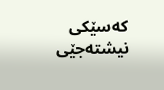کەسێکی نیشتەجێی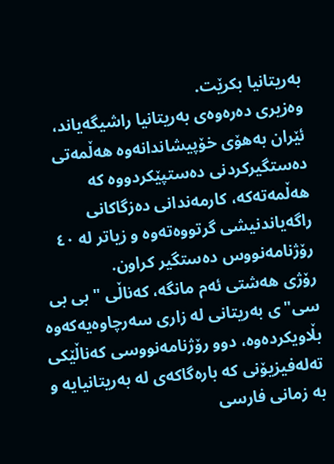بەریتانیا بکرێت.
وەزیری دەرەوەی بەریتانیا راشیگەیاند، ئێران بەھۆی خۆپیشاندانەوە ھەڵمەتی دەستگیرکردنی دەستپێکردووە کە ھەڵمەتەکە، کارمەندانی دەزگاکانی راگەیاندنیشی گرتووەتەوە و زیاتر لە ٤٠ رۆژنامەنووس دەستگیر کراون.
رۆژی ھەشتی ئەم مانگە، کەناڵی "بی بی سی"ی بەریتانی لە زاری سەرچاوەیەکەوە بڵاویکردەوە، دوو رۆژنامەنووسی کەناڵێکی تەلەفیزیۆنی کە بارەگاکەی لە بەریتانیایە و بە زمانی فارسی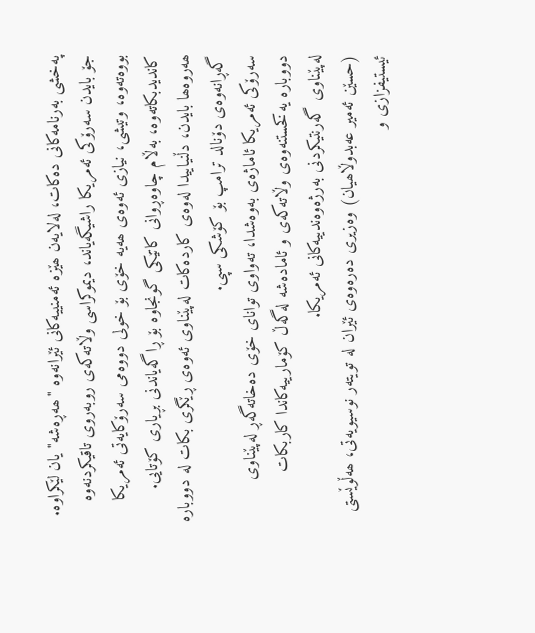پەخشی بەرنامەکانی دەکات، لەلایەن ھێزە ئەمنییەکانی ئێرانەوە "ھەڕەشە"یان لێکراوە.
جۆ بایدن سەرۆکی ئەمریکا راشیگەیاند، دیموکراسی وڵاتەکەی روبەروی تاقیکردنەوە بووەتەوە، وتیشی، نیازی ئەوەی ھەیە خۆی بۆ خولی دووەمی سەرۆکایەتی ئەمریکا کاندیدبکاتەوە، بەڵام چاوەڕوانی کاتێکی گونجاوە بۆ ڕاگەیاندنی بڕیاری کۆتایی.
ھەروەھا بایدن، دڵنیاییدا لەوەی کاردەکات لەپێناوی ئەوەی ڕێگری بکات لە دووبارە گەڕانەوەی دۆنالد ترامپ بۆ کۆشکی سپی.
سەرۆکی ئەمریکا ئاماژەی بەوەشدا، تەواوی توانای خۆی دەخاتەگەڕ لەپێناوی دووبارە یەکخستنەوەی وڵاتەکەی و ئامادەشە لەگەڵ کۆمارییەکاندا کاربکات لەپێناوی گەرنتیکردنی بەرژەوەندییەکانی ئەمریکا.
(حسێن ئەمیر عەبدوڵاھیان) وەزیری دەرەوەی ئێران لە تویتەر نوسیویەتی، ھەڵوێستی ئیستیفزازی و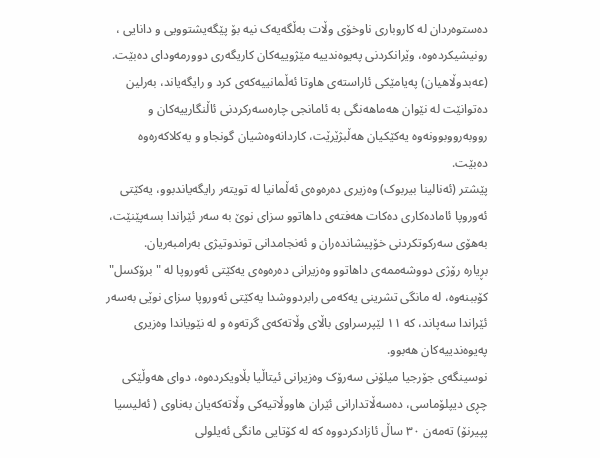دەستوەردان لە کاروباری ناوخۆی وڵات بەڵگەیەک نیە بۆ پێگەیشتوویی و دانایی ، رونیشیکردەوە، وێرانکردنی پەیوەندییە مێژوییەکان کاریگەری دوورمەودای دەبێت.
(عەبدوڵاھیان) پەیامێکی ئاراستەی ھاوتا ئەڵمانییەکەی کرد و رایگەیاند، بەرلین دەتوانێت لە نێوان ھەماھەنگی بە ئامانجی چارەسەرکردنی ئاڵنگارییەکان و رووبەرووبوونەوە یەکێکیان ھەڵبژێرێت، کاردانەوەشیان گونجاو و یەکلاکەرەوە دەبێت.
پێشتر (ئەنالینا بیربوک) وەزیری دەرەوەی ئەڵمانیا لە تویتەر رایگەیاندبوو، یەکێتی ئەوروپا ئامادەکاری دەکات ھەفتەی داھاتوو سزای نوێ بە سەر ئێراندا بسەپێنێت، بەھۆی سەرکوتکردنی خۆپیشاندەران و ئەنجامدانی توندوتیژی بەرامبەریان.
بڕیارە رۆژی دووشەممەی داھاتوو وەزیرانی دەرەوەی یەکێتی ئەوروپا لە "برۆکسل" کۆببنەوە، لە مانگی تشرینی یەکەمی رابردووشدا یەکێتی ئەوروپا سزای نوێی بەسەر ئێراندا سەپاند، کە ١١ لێپرسراوی باڵای وڵاتەکەی گرتەوە و لە نێویاندا وەزیری پەیوەندییەکان ھەبوو.
نوسینگەی جۆرجیا میلۆنی سەرۆک وەزیرانی ئیتاڵیا بڵاویکردەوە، دوای ھەوڵێکی چڕی دیپلۆماسی، دەسەڵاتدارانی ئێران ھاووڵاتیەکی وڵاتەکەیان بەناوی ( ئەلیسیا پپیرنۆ) تەمەن ٣٠ ساڵ ئازادکردووە کە لە کۆتایی مانگی ئەیلولی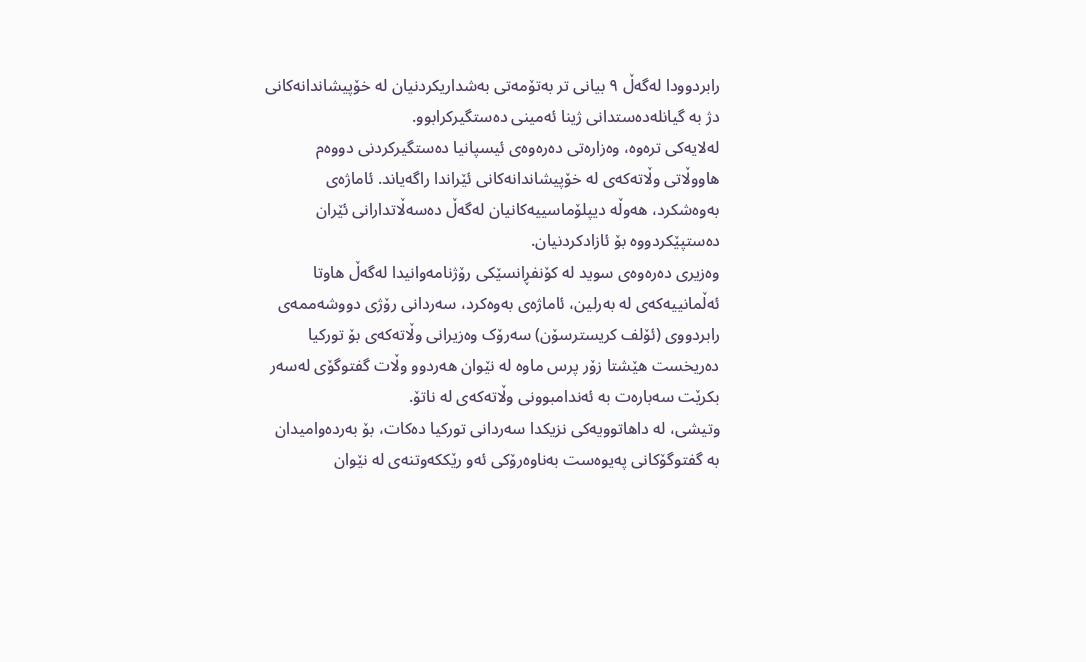رابردوودا لەگەڵ ٩ بیانی تر بەتۆمەتی بەشداریکردنیان لە خۆپیشاندانەکانی دژ بە گیانلەدەستدانی ژینا ئەمینی دەستگیرکرابوو.
لەلایەکی ترەوە، وەزارەتی دەرەوەی ئیسپانیا دەستگیرکردنی دووەم ھاووڵاتی وڵاتەکەی لە خۆپیشاندانەکانی ئێراندا راگەیاند. ئاماژەی بەوەشکرد، ھەوڵە دیپلۆماسییەکانیان لەگەڵ دەسەڵاتدارانی ئێران دەستپێکردووە بۆ ئازادکردنیان.
وەزیری دەرەوەی سوید لە کۆنفڕانسێکی رۆژنامەوانیدا لەگەڵ ھاوتا ئەڵمانییەکەی لە بەرلین، ئاماژەی بەوەکرد، سەردانی رۆژی دووشەممەی رابردووی (ئۆلف کریسترسۆن) سەرۆک وەزیرانی وڵاتەکەی بۆ تورکیا دەریخست ھێشتا زۆر پرس ماوە لە نێوان ھەردوو وڵات گفتوگۆی لەسەر بکرێت سەبارەت بە ئەندامبوونی وڵاتەکەی لە ناتۆ.
وتیشی، لە داھاتوویەکی نزیکدا سەردانی تورکیا دەکات، بۆ بەردەوامیدان بە گفتوگۆکانی پەیوەست بەناوەرۆکی ئەو رێککەوتنەی لە نێوان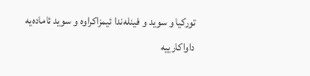تورکیا و سوید و فینلەندا ئیمزاکراوە و سوید ئامادەیە داواکارییە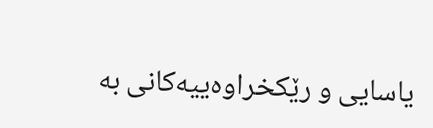یاسایی و رێکخراوەییەکانی بە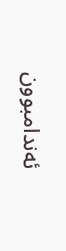ئەندامبوون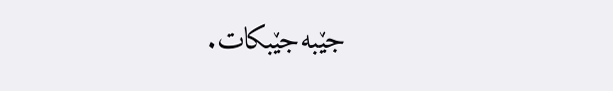جێبەجێبکات.